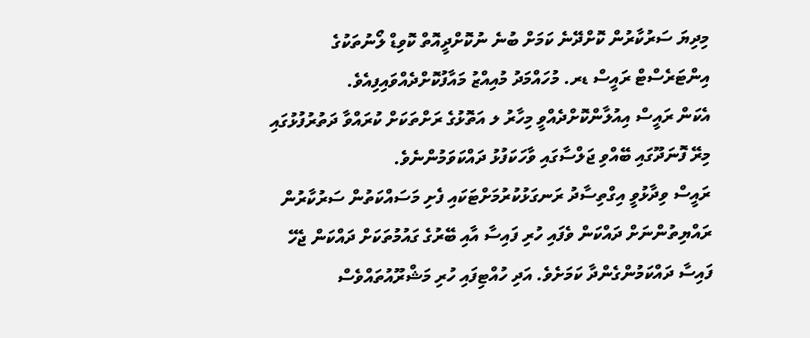މިދިޔަ ސަރުކާރުން ކޮށްދޭނެ ކަމަށް ބުނެ ނުކޮށްދީއޮތް ކޮވިޑް ލޯނުތަކުގެ އިންޓަރެސްޓް ރައީސް ޑރ. މުހައްމަދު މުއިއްޒު މައާފުކޮށްދެއްވައިފިއެވެ.
އެކަން ރައީސް އިއުލާންކޮށްދެއްވީ މިހާރު ލ އަތޮޅުގެ ރަށްތަކަށް ކުރައްވާ ދަތުރުފުޅުގައި މިރޭ ފޮނަދޫގައި ބޭއްވި ޖަލްސާގައި ވާހަކަފުޅު ދައްކަވަމުންނެވެ.
ރައީސް ވިދާޅުވީ އިގްތިސާދު ރަނގަޅުކުރުމަށްޓަކައި ފެށި މަސައްކަތުން ސަރުކާރުން ރައްޔިތުންނަށް ދައްކަން ވެފައި ހުރި ފައިސާ އާއި ބޭރުގެ ގައުމުތަކަށް ދައްކަން ޖެހޭ ފައިސާ ދައްކަމުންގެންދާ ކަމަށެވެ. އަދި ހުއްޓިފައި ހުރި މަޝްރޫއުތައްވެސް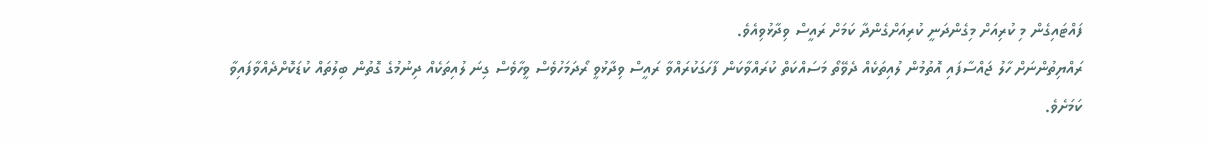ފައްޓައިގެން މި ކުރިއަށް މިގެންދަނީ ކުރިއަށްގެންދާ ކަމަށް ރައީސް ވިދާޅުވިއެވެ.
ރައްޔިތުންނަށް ހާލު ޖައްސާފައި އޮތުމުން ލުއިތަކެއް ދެވޭތޯ މަސައްކަތް ކުރައްވާކަން ފާހަގަކުރައްވާ ރައީސް ވިދާޅުވީ ރޯދަމަހުވެސް ވީހާވެސް ގިނަ ލުއިތަކެއް ދިނުމުގެ ގޮތުން ބިލުތައް ކުޑަކޮށްދެއްވާފައިވާ ކަމަށެވެ.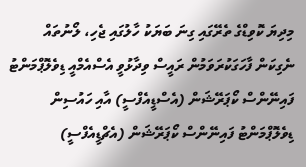މިދިޔަ ކޮވިޑްގެ ތެރޭގައި ގިނަ ބަޔަކު ހާލުގައި ޖެހި، ލޯނުތައް ނެގިކަން ފާހަގަކުރަވަމުން ރައީސް ވިދާޅުވީ އެސްއެމްއީ ޑިވެލޮޕްމަންޓު ފައިނޭންސް ކޯޕަރޭޝަން (އެސްޑީއެފްސީ) އާއި ހައުސިން ޑިވެލޮޕްމަންޓު ފައިނޭންސް ކޯޕަރޭޝަން (އެޗްޑީއެފްސީ)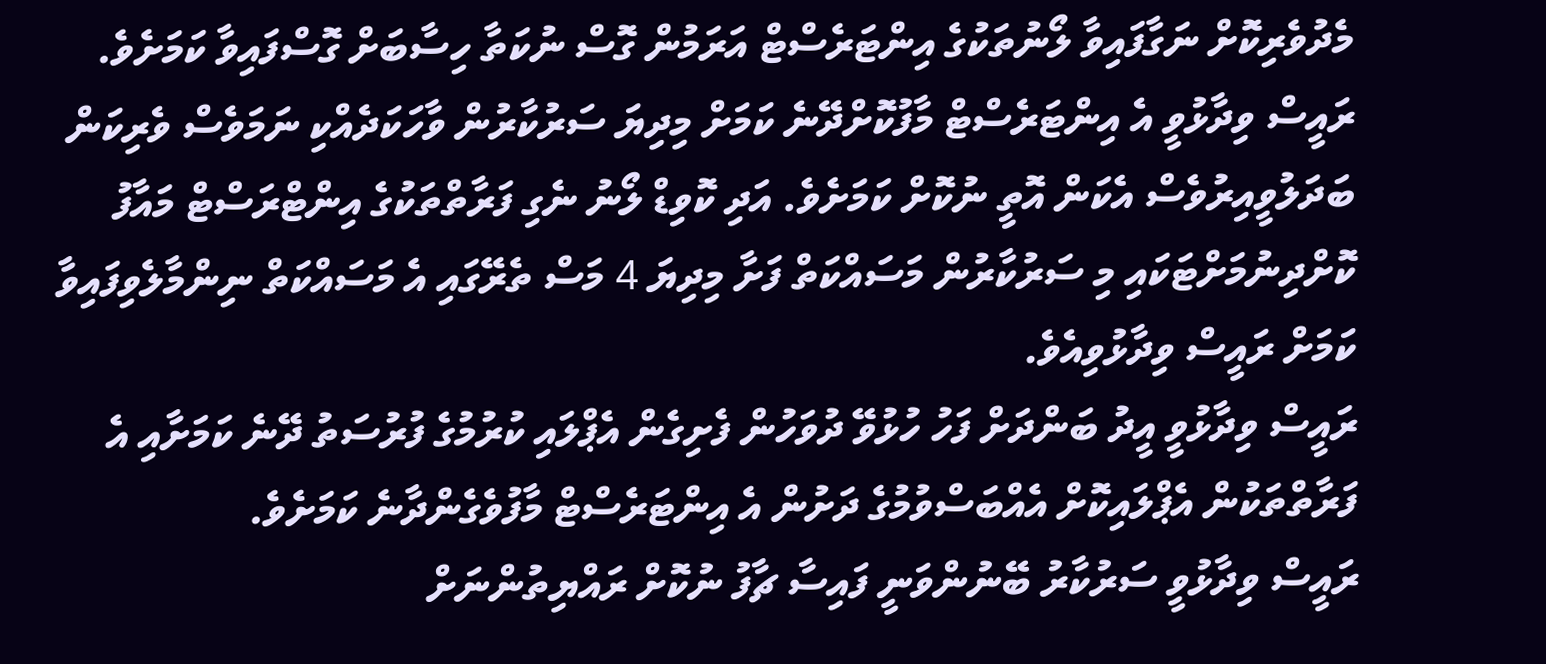މެދުވެރިކޮށް ނަގާފައިވާ ލޯނުތަކުގެ އިންޓަރެސްޓް އަރަމުން ގޮސް ނުކަތާ ހިސާބަށް ގޮސްފައިވާ ކަމަށެވެ.
ރައީސް ވިދާޅުވީ އެ އިންޓަރެސްޓް މާފުކޮށްދޭނެ ކަމަށް މިދިޔަ ސަރުކާރުން ވާހަކަދެއްކި ނަމަވެސް ވެރިކަން ބަދަލުވީއިރުވެސް އެކަން އޮތީ ނުކޮށް ކަމަށެވެ. އަދި ކޮވިޑް ލޯނު ނެގި ފަރާތްތަކުގެ އިންޓްރަސްޓް މައާފު ކޮށްދިނުމަށްޓަކައި މި ސަރުކާރުން މަސައްކަތް ފަށާ މިދިޔަ 4 މަސް ތެރޭގައި އެ މަސައްކަތް ނިންމާލެވިފައިވާ ކަމަށް ރައީސް ވިދާޅުވިއެވެ.
ރައީސް ވިދާޅުވީ އީދު ބަންދަށް ފަހު ހުޅުވޭ ދުވަހުން ފެށިގެން އެޕްލައި ކުރުމުގެ ފުރުސަތު ދޭނެ ކަމަށާއި އެ ފަރާތްތަކުން އެޕްލައިކޮށް އެއްބަސްވުމުގެ ދަށުން އެ އިންޓަރެސްޓް މާފުވެގެންދާނެ ކަމަށެވެ.
ރައީސް ވިދާޅުވީ ސަރުކާރު ބޭނުންވަނީ ފައިސާ ޗާފު ނުކޮށް ރައްޔިތުންނަށް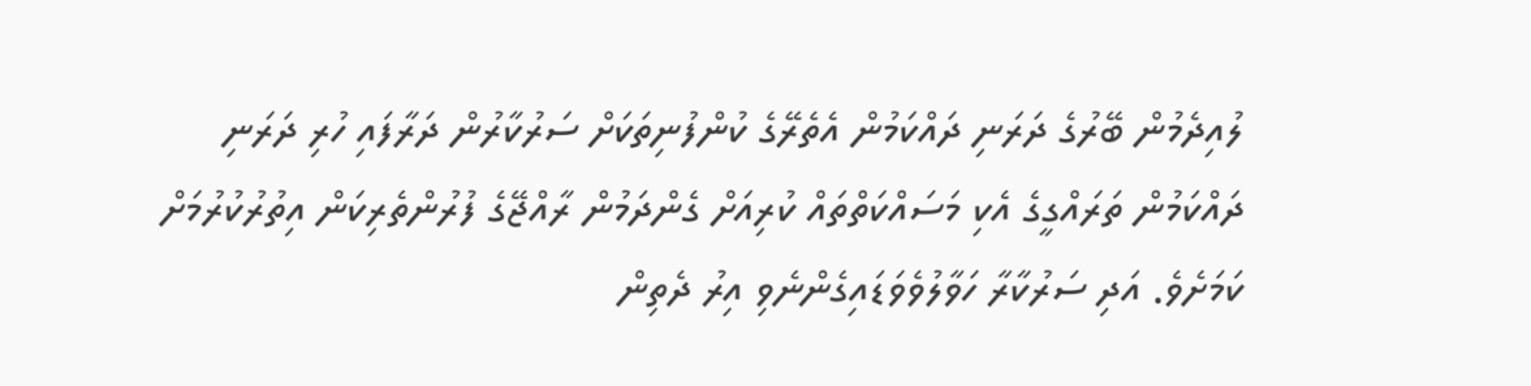ލުއިދެމުން ބޭރުގެ ދަރަނި ދައްކަމުން އެތެރޭގެ ކުންފުނިތަކަށް ސަރުކާރުން ދަރާފައި ހުރި ދަރަނި ދައްކަމުން ތަރައްގީގެ އެކި މަސައްކަތްތައް ކުރިއަށް ގެންދަމުން ރާއްޖޭގެ ފުރުންތެރިކަން އިތުރުކުރުމަށް ކަމަށެވެ. އަދި ސަރުކާރާ ހަވާލުވެވަޑައިގެންނެވި އިރު ދެތިން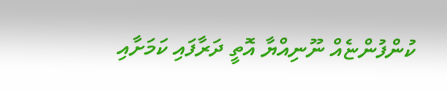ކުންފުންޏެއް ނޫނިއްޔާ އޮތީ ދަރާފައި ކަމަށާއި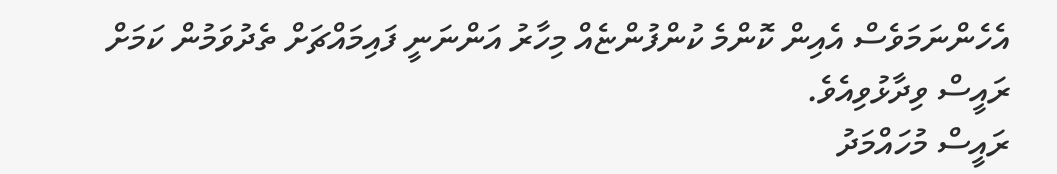އެހެންނަމަވެސް އެއިން ކޮންމެ ކުންފުންޏެއް މިހާރު އަންނަނީ ފައިމައްޗަށް ތެދުވަމުން ކަމަށް ރައީސް ވިދާޅުވިއެވެ.
ރައީސް މުހައްމަދު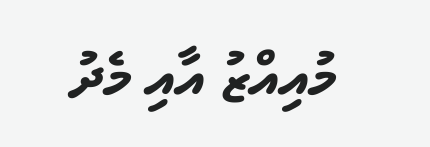މުއިއްޒު އާއި މެދު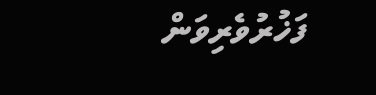ފަޚުރުވެރިވަން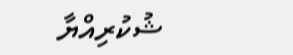ޝުކުރިއްޔާ